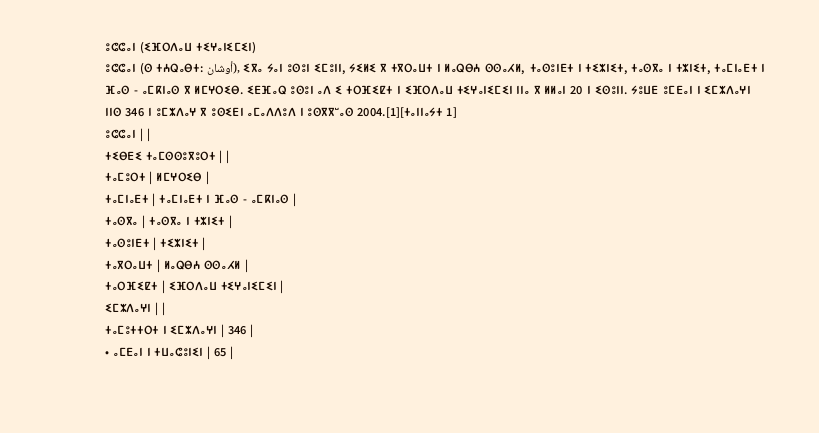ⵓⵛⵛⴰⵏ (ⵉⴼⵔⴷⴰⵡ ⵜⵉⵖⴰⵏⵉⵎⵉⵏ)
ⵓⵛⵛⴰⵏ (ⵙ ⵜⵄⵕⴰⴱⵜ: أوشان), ⵉⴳⴰ ⵢⴰⵏ ⵓⵙⵓⵏ ⵉⵎⵓⵏⵏ, ⵢⵉⵍⵉ ⴳ ⵜⴳⵔⴰⵡⵜ ⵏ ⵍⴰⵕⴱⵄ ⵙⵙⴰⵃⵍ, ⵜⴰⵙⵓⵏⴹⵜ ⵏ ⵜⵉⵣⵏⵉⵜ, ⵜⴰⵙⴳⴰ ⵏ ⵜⵣⵏⵉⵜ, ⵜⴰⵎⵏⴰⴹⵜ ⵏ ⴼⴰⵙ - ⴰⵎⴽⵏⴰⵙ ⴳ ⵍⵎⵖⵔⵉⴱ. ⵉⴹⴼⴰⵕ ⵓⵙⵓⵏ ⴰⴷ ⵉ ⵜⵔⴼⵉⵇⵜ ⵏ ⵉⴼⵔⴷⴰⵡ ⵜⵉⵖⴰⵏⵉⵎⵉⵏ ⵏⵏⴰ ⴳ ⵍⵍⴰⵏ 20 ⵏ ⵉⵙⵓⵏⵏ. ⵢⵓⵡⴹ ⵓⵎⴹⴰⵏ ⵏ ⵉⵎⵣⴷⴰⵖⵏ ⵏⵏⵙ 346 ⵏ ⵓⵎⵣⴷⴰⵖ ⴳ ⵓⵙⵉⴹⵏ ⴰⵎⴰⴷⴷⵓⴷ ⵏ ⵓⵙⴳⴳⵯⴰⵙ 2004.[1][ⵜⴰⵏⵏⴰⵢⵜ 1]
ⵓⵛⵛⴰⵏ | |
ⵜⵉⴱⴹⵉ ⵜⴰⵎⵙⵙⵓⴳⵓⵔⵜ | |
ⵜⴰⵎⵓⵔⵜ | ⵍⵎⵖⵔⵉⴱ |
ⵜⴰⵎⵏⴰⴹⵜ | ⵜⴰⵎⵏⴰⴹⵜ ⵏ ⴼⴰⵙ - ⴰⵎⴽⵏⴰⵙ |
ⵜⴰⵙⴳⴰ | ⵜⴰⵙⴳⴰ ⵏ ⵜⵣⵏⵉⵜ |
ⵜⴰⵙⵓⵏⴹⵜ | ⵜⵉⵣⵏⵉⵜ |
ⵜⴰⴳⵔⴰⵡⵜ | ⵍⴰⵕⴱⵄ ⵙⵙⴰⵃⵍ |
ⵜⴰⵔⴼⵉⵇⵜ | ⵉⴼⵔⴷⴰⵡ ⵜⵉⵖⴰⵏⵉⵎⵉⵏ |
ⵉⵎⵣⴷⴰⵖⵏ | |
ⵜⴰⵎⵓⵜⵜⵔⵜ ⵏ ⵉⵎⵣⴷⴰⵖⵏ | 346 |
• ⴰⵎⴹⴰⵏ ⵏ ⵜⵡⴰⵛⵓⵏⵉⵏ | 65 |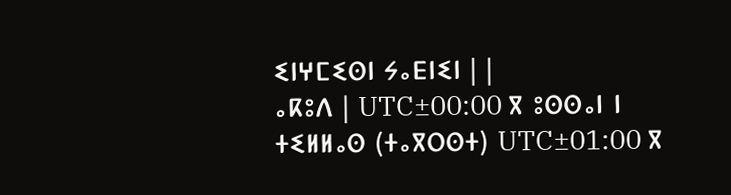ⵉⵏⵖⵎⵉⵙⵏ ⵢⴰⴹⵏⵉⵏ | |
ⴰⴽⵓⴷ | UTC±00:00 ⴳ ⵓⵙⵙⴰⵏ ⵏ ⵜⵉⵍⵍⴰⵙ (ⵜⴰⴳⵔⵙⵜ) UTC±01:00 ⴳ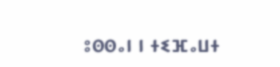ⵓⵙⵙⴰⵏ ⵏ ⵜⵉⴼⴰⵡⵜ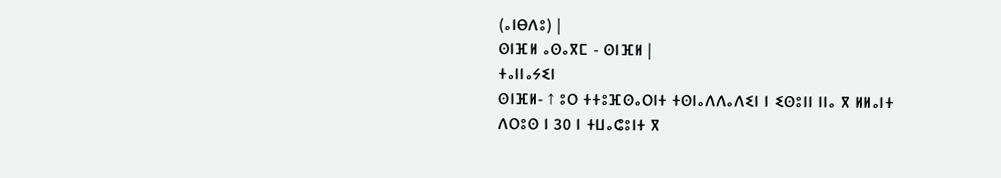(ⴰⵏⴱⴷⵓ) |
ⵙⵏⴼⵍ ⴰⵙⴰⴳⵎ - ⵙⵏⴼⵍ |
ⵜⴰⵏⵏⴰⵢⵉⵏ
ⵙⵏⴼⵍ- ↑ ⵓⵔ ⵜⵜⵓⴼⵙⴰⵔⵏⵜ ⵜⵙⵏⴰⴷⴷⴰⴷⵉⵏ ⵏ ⵉⵙⵓⵏⵏ ⵏⵏⴰ ⴳ ⵍⵍⴰⵏⵜ ⴷⵔⵓⵙ ⵏ 30 ⵏ ⵜⵡⴰⵛⵓⵏⵜ ⴳ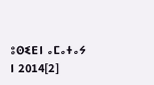ⵓⵙⵉⴹⵏ ⴰⵎⴰⵜⴰⵢ ⵏ 2014[2]